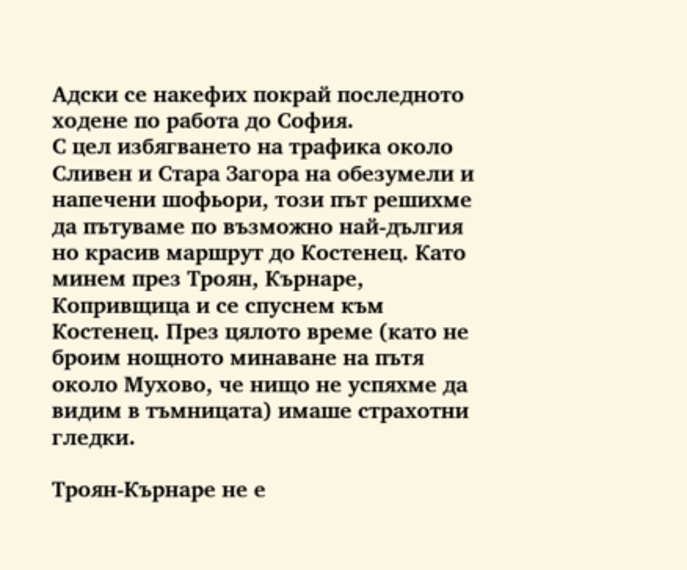Адски се накефих покрай последното ходене по работа до София.
С цел избягването на трафика около Сливен и Стара Загора на обезумели и напечени шофьори, този път решихме да пътуваме по възможно най-дългия но красив маршрут до Костенец. Като минем през Троян, Кърнаре, Копривщица и се спуснем към Костенец. През цялото време (като не броим нощното минаване на пътя около Мухово, че нищо не успяхме да видим в тъмницата) имаше страхотни гледки.

Троян-Кърнаре не е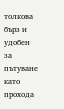толкова бърз и удобен за пътуване като прохода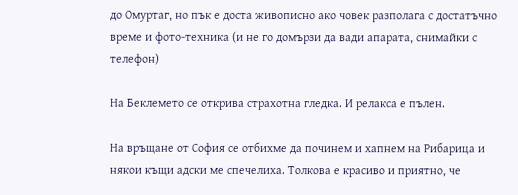до Омуртаг, но пък е доста живописно ако човек разполага с достатъчно време и фото-техника (и не го домързи да вади апарата, снимайки с телефон)

На Беклемето се открива страхотна гледка. И релакса е пълен.

На връщане от София се отбихме да починем и хапнем на Рибарица и някои къщи адски ме спечелиха. Толкова е красиво и приятно, че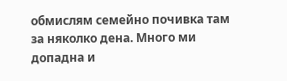обмислям семейно почивка там за няколко дена. Много ми допадна и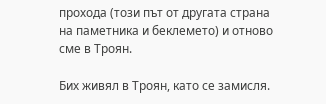прохода (този път от другата страна на паметника и беклемето) и отново сме в Троян.

Бих живял в Троян, като се замисля.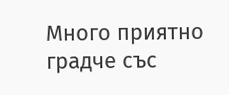Много приятно градче със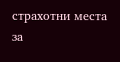страхотни места за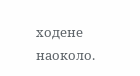ходене наоколо.